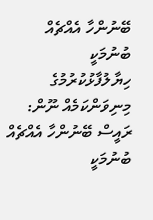ބޭނުންހާ އެއްޗެއް ބުނުމަކީ ހިޔާލުފާޅުކުރުމުގެ މިނިވަންކަމެއް ނޫން: ރައީސް ބޭނުންހާ އެއްޗެއް ބުނުމަކީ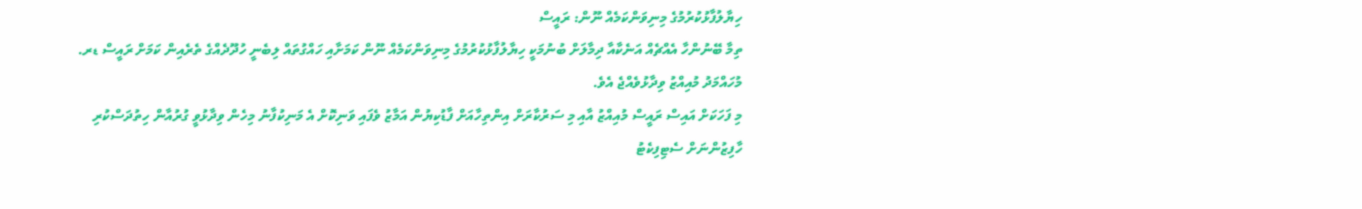ހިޔާލުފާޅުކުރުމުގެ މިނިވަންކަމެއް ނޫން: ރައީސް
ތިމާ ބޭނުންހާ އެއްޗެއް އަނެކާއާ ދިމާލަށް ބުނުމަކީ ހިޔާލުފާޅުކުރުމުގެ މިނިވަންކަމެއް ނޫން ކަމަށާއި ހައްގުތައް ލިބެނީ ހުދޫދެއްގެ ތެރެއިން ކަމަށް ރައީސް ޑރ. މުހައްމަދު މުއިއްޒު ވިދާޅުވެއްޖެ އެވެ.
މި ފަހަކަށް އައިސް ރައީސް މުއިއްޒު އާއި މި ސަރުކާރަށް އިންތިހާއަށް ފާޑުކިޔުން އަމާޒު ވެފައި ވަނިކޮށް އެ މަނިކުފާނު މިހެން ވިދާޅުވީ ގުރުއާން ހިތުދަސްކުރި ހާފިޒުންނަށް ސެޓިފިކެޓު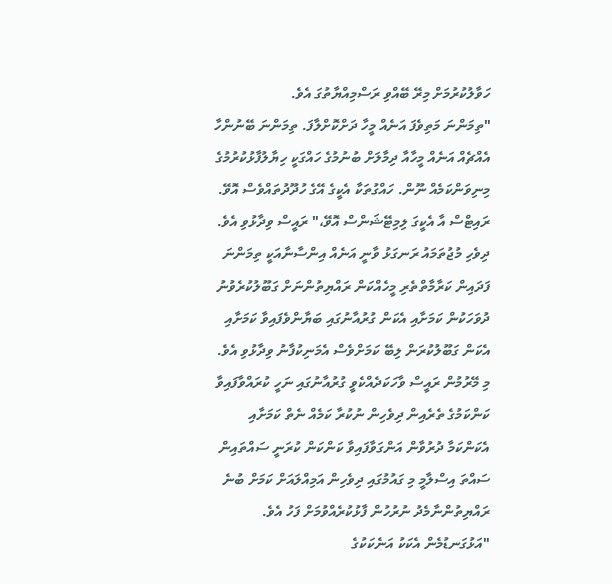ހަވާލުކުރުމަށް މިރޭ ބޭއްވި ރަސްމިއްޔާތުގަ އެވެ.
"ތިމަންނަ މަތިވެފަ އަނެއް މީހާ ދަށްކޮށްލާފަ. ތިމަންނަ ބޭނުންހާ އެއްޗެއް އަނެއް މީހާއާ ދިމާލަށް ބުނުމުގެ ހައްގަކީ ހިޔާލުފާޅުކުރުމުގެ މިނިވަންކަމެއް ނޫން. ހައްގުތަކާ އެކީގެ އޭގެ ހުދޫދުތައްވެސް އޮވޭ. ރައިޓްސް އާ އެކީގަ ލިމިޓޭޝަންސް އޮވޭ،" ރައީސް ވިދާޅުވި އެވެ.
ދިވެހި މުޖުތަމައު ރަނގަޅު ވާނީ އަނެއް އިންސާނާއަކީ ތިމަންނަ ފަދައިން ކަރާމާތްތެރި މީހެއްކަން ރައްޔިތުންނަށް ގަބޫލުކުރެވުނު ދުވަހަކުން ކަމަށާއި އެކަން ގުރުއާނުގައި ބަޔާންވެފައިވާ ކަމަށާއި އެކަން ގަބޫލުކުރަން ލިބޭ ކަމަށްވެސް އެމަނިކުފާނު ވިދާޅުވި އެވެ.
މި މޭރުމުން ރައީސް ވާހަކަދެއްކެވީ ގުރުއާނުގައި ނަހީ ކުރައްވާފައިވާ ކަންކަމުގެ ތެރެއިން ދިވެހިން ނުކުރާ ކަމެއް ނެތް ކަމަށާއި އެކަންކަމާ ދުރުވާން އަންގަވާފައިވާ ކަންކަން ކުރަނީ ސައްތައިން ސައްތަ އިސްލާމީ މި ގައުމުގައި ދިވެހިން އަމިއްލައަށް ކަމަށް ބުނެ ރައްޔިތުންނާމެދު ނުރުހުން ފާޅުކުރެއްވުމަށް ފަހު އެވެ.
"އަޅުގަނޑުމެން އެކަކު އަނެކަކުގެ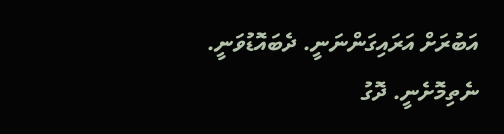އަބުރަށް އަރައިގަންނަނީ. ދެބައޮޑުވަނީ. ނެތިމޮށެނީ. ދޮގު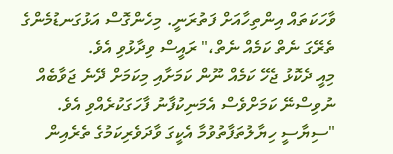ވާހަކަތައް އިންތިހާއަށް ފަތުރަނީ. މިހެންގޮސް އަޅުގަނޑުމެންގެ ތެރޭގަ ނެތް ކަމެއް ނެތް،" ރައީސް ވިދާޅުވި އެވެ.
މިއީ ދެކޮޅު ޖެހޭ ކަމެއް ނޫން ކަމަށާއި މިކަމަށް ދޭނެ ޖަވާބެއް ނުވިސްނޭ ކަމަށްވެސް އެމަނިކުފާނު ފާހަގަކުރެއްވި އެވެ.
"ސިޔާސީ ހިޔާލުތަފާތުވުމާ އެކީގަ ވާދަވެރިކަމުގެ ތެރެއިން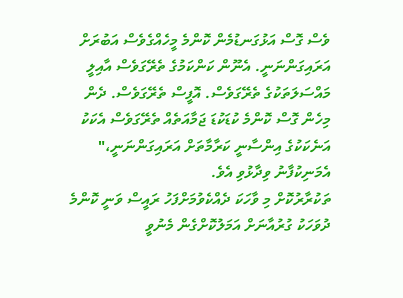ވެސް ގޮސް އަޅުގަނޑުމެން ކޮންމެ މީހެއްގެވެސް އަބުރަށް އަރައިގަންނަނީ. އެނޫން ކަންކަމުގެ ތެރޭގަވެސް އާއިލީ މައްސަލަތަކުގެ ތެރޭގަވެސް. އޮފީސް ތެރޭގަވެސް. ދެން މިހެން ގޮސް ކޮންމެ ކުޑަކުޑަ ޖަމާއަތެއް ތެރޭގަވެސް އެކަކު އަނެކަކުގެ އިންސާނީ ކަރާމާތަށް އަރައިގަންނަނީ،" އެމަނިކުފާނު ވިދާޅުވި އެވެ.
ތަކުރާރުކޮށް މި ވާހަކަ ދެއްކެވުމަށްފަހު ރައީސް ވަނީ ކޮންމެ ދުވަހަކު ގުރުއާނަށް އަމަލުކޮށްގެން މެނުވީ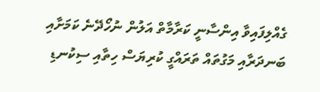ގެއްލިފައިވާ އިންސާނީ ކަރާމާތް އަލުން ނުހޯދޭނެ ކަމަށާއި ބަނދަރާއި މަގުތައް ތަރައްގީ ކުރިޔަސް ހިތާއި ސިކުނޑި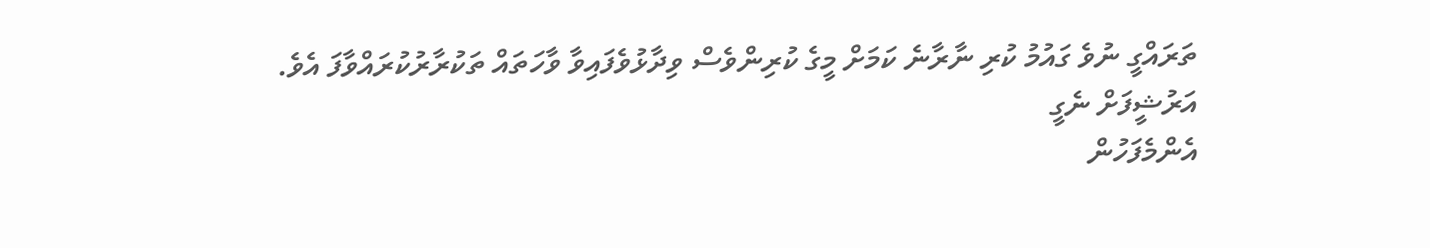ތަރައްގީ ނުވެ ގައުމު ކުރި ނާރާނެ ކަމަށް މީގެ ކުރިންވެސް ވިދާޅުވެފައިވާ ވާހަތައް ތަކުރާރުކުރައްވާފަ އެވެ.
އަރުޝީފަށް ނެގީ
އެންމެފަހުން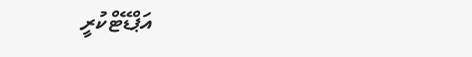އަޕްޑޭޓްކުރީ